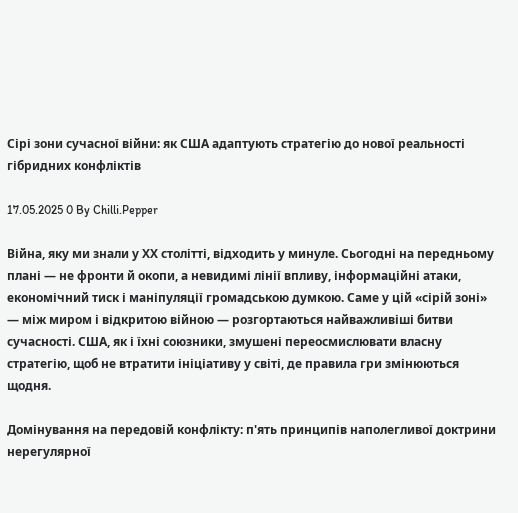Сірі зони сучасної війни: як США адаптують стратегію до нової реальності гібридних конфліктів

17.05.2025 0 By Chilli.Pepper

Війна, яку ми знали у ХХ столітті, відходить у минуле. Сьогодні на передньому плані — не фронти й окопи, а невидимі лінії впливу, інформаційні атаки, економічний тиск і маніпуляції громадською думкою. Саме у цій «сірій зоні» — між миром і відкритою війною — розгортаються найважливіші битви сучасності. США, як і їхні союзники, змушені переосмислювати власну стратегію, щоб не втратити ініціативу у світі, де правила гри змінюються щодня.

Домінування на передовій конфлікту: п'ять принципів наполегливої доктрини нерегулярної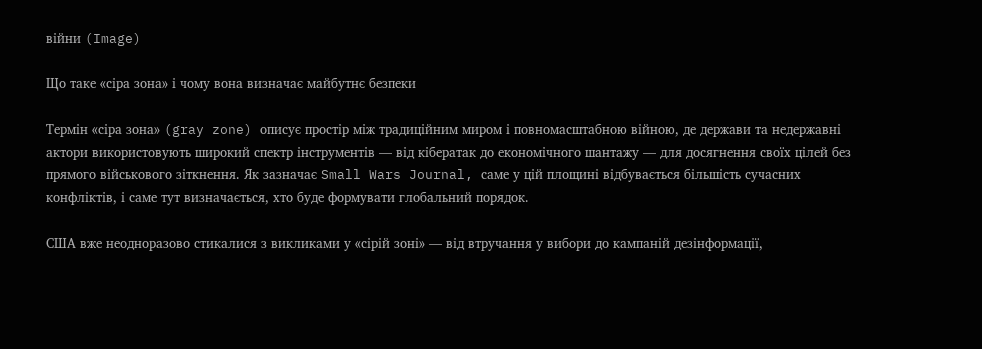війни (Image)

Що таке «сіра зона» і чому вона визначає майбутнє безпеки

Термін «сіра зона» (gray zone) описує простір між традиційним миром і повномасштабною війною, де держави та недержавні актори використовують широкий спектр інструментів — від кібератак до економічного шантажу — для досягнення своїх цілей без прямого військового зіткнення. Як зазначає Small Wars Journal, саме у цій площині відбувається більшість сучасних конфліктів, і саме тут визначається, хто буде формувати глобальний порядок.

США вже неодноразово стикалися з викликами у «сірій зоні» — від втручання у вибори до кампаній дезінформації,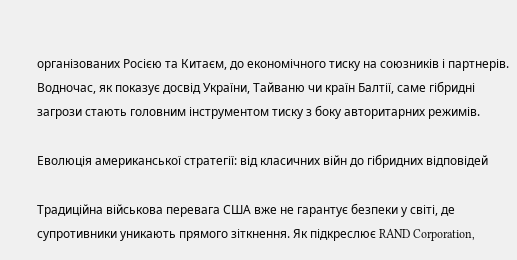організованих Росією та Китаєм, до економічного тиску на союзників і партнерів. Водночас, як показує досвід України, Тайваню чи країн Балтії, саме гібридні загрози стають головним інструментом тиску з боку авторитарних режимів.

Еволюція американської стратегії: від класичних війн до гібридних відповідей

Традиційна військова перевага США вже не гарантує безпеки у світі, де супротивники уникають прямого зіткнення. Як підкреслює RAND Corporation,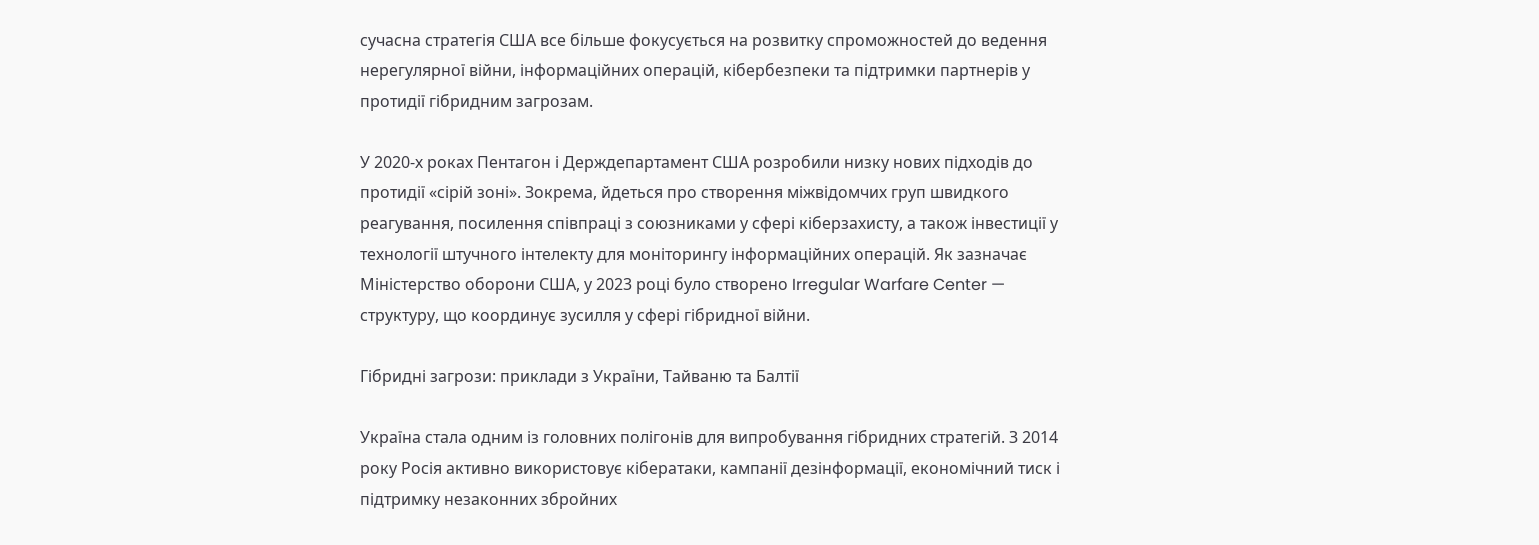сучасна стратегія США все більше фокусується на розвитку спроможностей до ведення нерегулярної війни, інформаційних операцій, кібербезпеки та підтримки партнерів у протидії гібридним загрозам.

У 2020-х роках Пентагон і Держдепартамент США розробили низку нових підходів до протидії «сірій зоні». Зокрема, йдеться про створення міжвідомчих груп швидкого реагування, посилення співпраці з союзниками у сфері кіберзахисту, а також інвестиції у технології штучного інтелекту для моніторингу інформаційних операцій. Як зазначає Міністерство оборони США, у 2023 році було створено Irregular Warfare Center — структуру, що координує зусилля у сфері гібридної війни.

Гібридні загрози: приклади з України, Тайваню та Балтії

Україна стала одним із головних полігонів для випробування гібридних стратегій. З 2014 року Росія активно використовує кібератаки, кампанії дезінформації, економічний тиск і підтримку незаконних збройних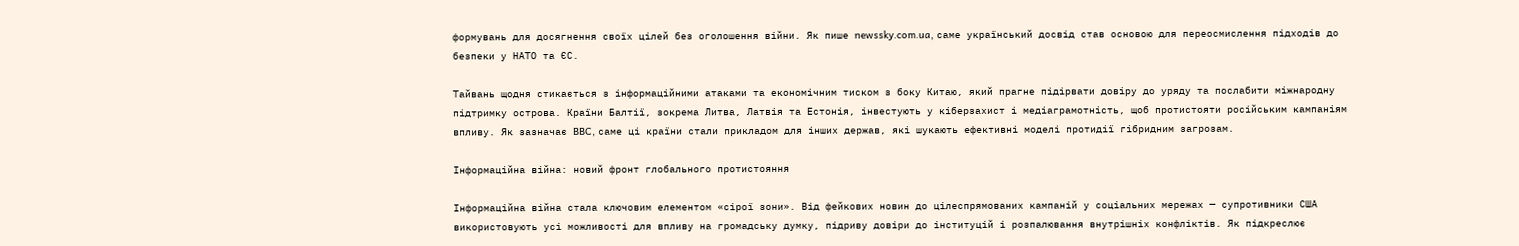формувань для досягнення своїх цілей без оголошення війни. Як пише newssky.com.ua, саме український досвід став основою для переосмислення підходів до безпеки у НАТО та ЄС.

Тайвань щодня стикається з інформаційними атаками та економічним тиском з боку Китаю, який прагне підірвати довіру до уряду та послабити міжнародну підтримку острова. Країни Балтії, зокрема Литва, Латвія та Естонія, інвестують у кіберзахист і медіаграмотність, щоб протистояти російським кампаніям впливу. Як зазначає BBC, саме ці країни стали прикладом для інших держав, які шукають ефективні моделі протидії гібридним загрозам.

Інформаційна війна: новий фронт глобального протистояння

Інформаційна війна стала ключовим елементом «сірої зони». Від фейкових новин до цілеспрямованих кампаній у соціальних мережах — супротивники США використовують усі можливості для впливу на громадську думку, підриву довіри до інституцій і розпалювання внутрішніх конфліктів. Як підкреслює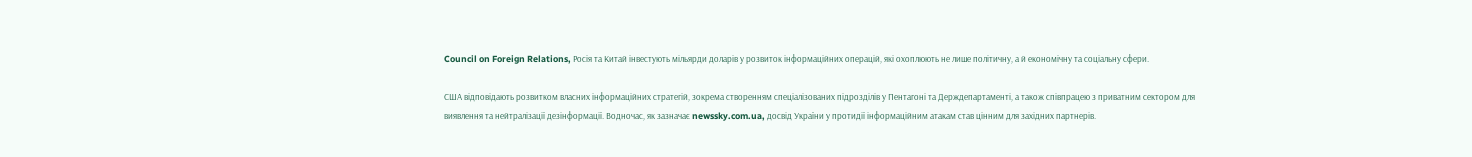Council on Foreign Relations, Росія та Китай інвестують мільярди доларів у розвиток інформаційних операцій, які охоплюють не лише політичну, а й економічну та соціальну сфери.

США відповідають розвитком власних інформаційних стратегій, зокрема створенням спеціалізованих підрозділів у Пентагоні та Держдепартаменті, а також співпрацею з приватним сектором для виявлення та нейтралізації дезінформації. Водночас, як зазначає newssky.com.ua, досвід України у протидії інформаційним атакам став цінним для західних партнерів.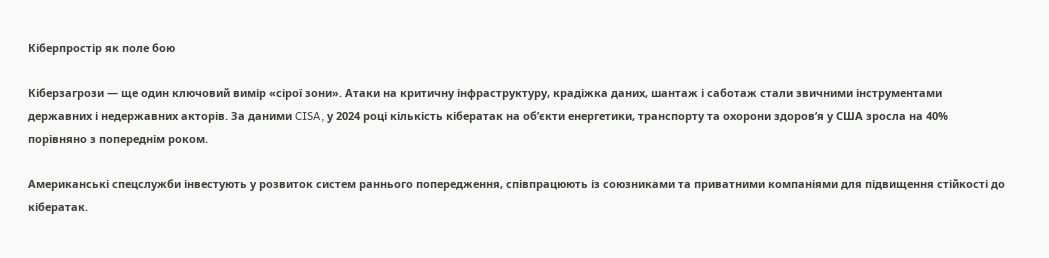Кіберпростір як поле бою

Кіберзагрози — ще один ключовий вимір «сірої зони». Атаки на критичну інфраструктуру, крадіжка даних, шантаж і саботаж стали звичними інструментами державних і недержавних акторів. За даними CISA, у 2024 році кількість кібератак на об’єкти енергетики, транспорту та охорони здоров’я у США зросла на 40% порівняно з попереднім роком.

Американські спецслужби інвестують у розвиток систем раннього попередження, співпрацюють із союзниками та приватними компаніями для підвищення стійкості до кібератак.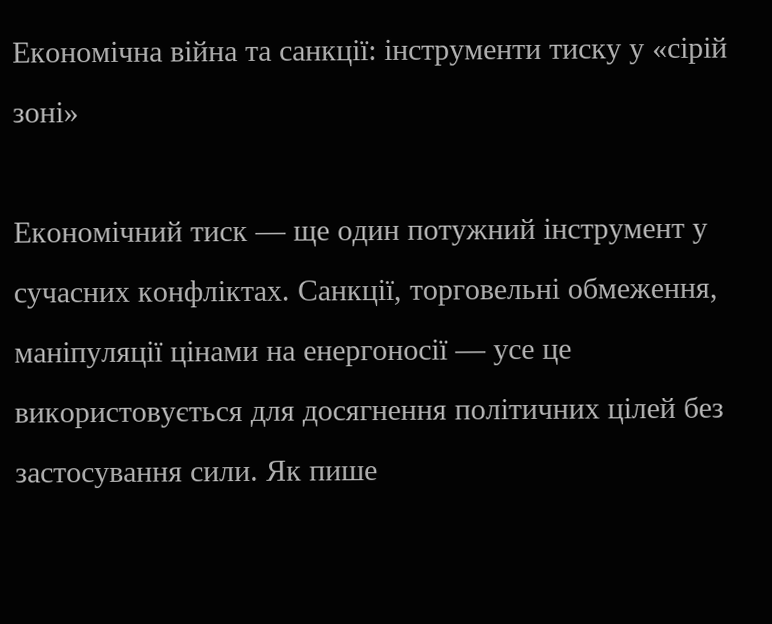Економічна війна та санкції: інструменти тиску у «сірій зоні»

Економічний тиск — ще один потужний інструмент у сучасних конфліктах. Санкції, торговельні обмеження, маніпуляції цінами на енергоносії — усе це використовується для досягнення політичних цілей без застосування сили. Як пише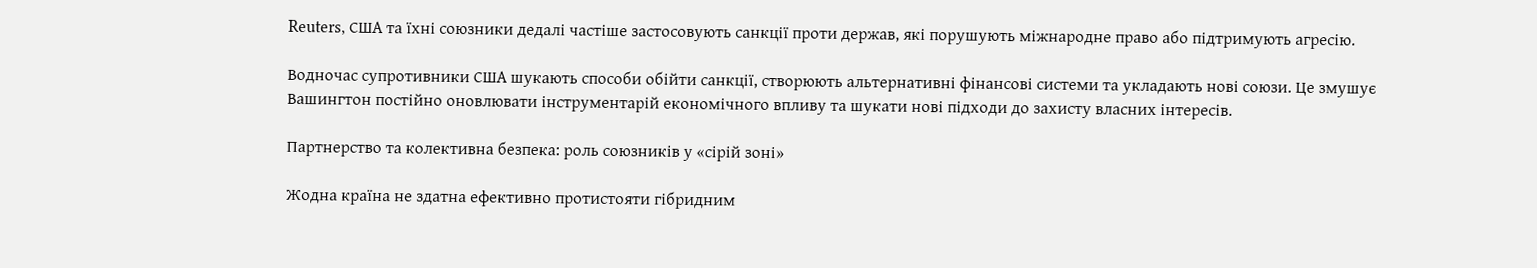Reuters, США та їхні союзники дедалі частіше застосовують санкції проти держав, які порушують міжнародне право або підтримують агресію.

Водночас супротивники США шукають способи обійти санкції, створюють альтернативні фінансові системи та укладають нові союзи. Це змушує Вашингтон постійно оновлювати інструментарій економічного впливу та шукати нові підходи до захисту власних інтересів.

Партнерство та колективна безпека: роль союзників у «сірій зоні»

Жодна країна не здатна ефективно протистояти гібридним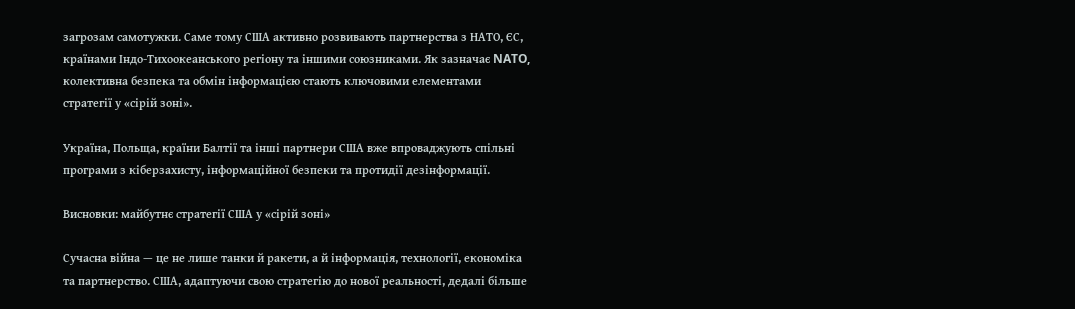загрозам самотужки. Саме тому США активно розвивають партнерства з НАТО, ЄС, країнами Індо-Тихоокеанського регіону та іншими союзниками. Як зазначає NATO, колективна безпека та обмін інформацією стають ключовими елементами стратегії у «сірій зоні».

Україна, Польща, країни Балтії та інші партнери США вже впроваджують спільні програми з кіберзахисту, інформаційної безпеки та протидії дезінформації.

Висновки: майбутнє стратегії США у «сірій зоні»

Сучасна війна — це не лише танки й ракети, а й інформація, технології, економіка та партнерство. США, адаптуючи свою стратегію до нової реальності, дедалі більше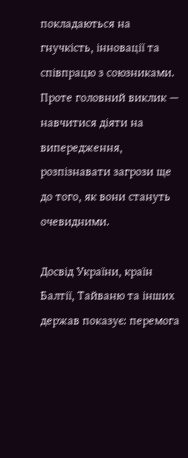покладаються на гнучкість, інновації та співпрацю з союзниками. Проте головний виклик — навчитися діяти на випередження, розпізнавати загрози ще до того, як вони стануть очевидними.

Досвід України, країн Балтії, Тайваню та інших держав показує: перемога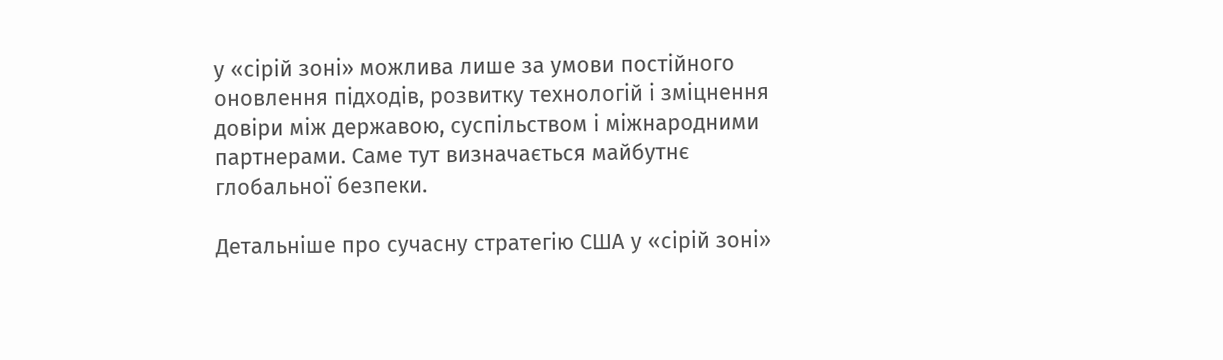у «сірій зоні» можлива лише за умови постійного оновлення підходів, розвитку технологій і зміцнення довіри між державою, суспільством і міжнародними партнерами. Саме тут визначається майбутнє глобальної безпеки.

Детальніше про сучасну стратегію США у «сірій зоні»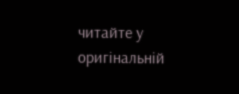читайте у оригінальній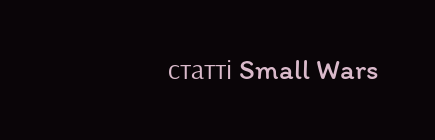статті Small Wars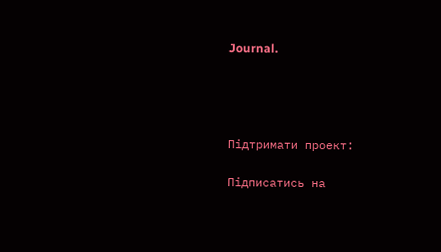Journal.




Підтримати проект:

Підписатись на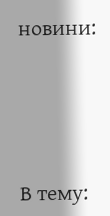новини:




В тему: